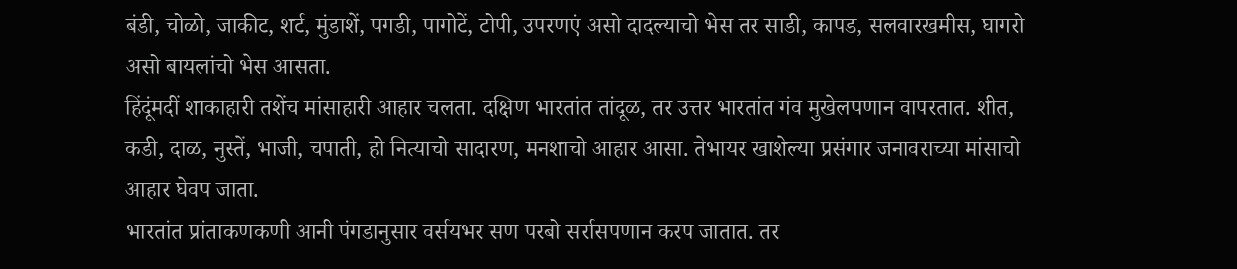बंडी, चोळो, जाकीट, शर्ट, मुंडाशें, पगडी, पागोटें, टोपी, उपरणएं असो दादल्याचो भेस तर साडी, कापड, सलवारखमीस, घागरो असो बायलांचो भेस आसता.
हिंदूंमदीं शाकाहारी तशेंच मांसाहारी आहार चलता. दक्षिण भारतांत तांदूळ, तर उत्तर भारतांत गंव मुखेलपणान वापरतात. शीत, कडी, दाळ, नुस्तें, भाजी, चपाती, हो नित्याचो सादारण, मनशाचो आहार आसा. तेभायर खाशेल्या प्रसंगार जनावराच्या मांसाचो आहार घेवप जाता.
भारतांत प्रांताकणकणी आनी पंगडानुसार वर्सयभर सण परबो सर्रासपणान करप जातात. तर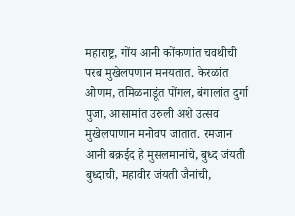महाराष्ट्र, गोंय आनी कोंकणांत चवथीची परब मुखेलपणान मनयतात. केरळांत ओणम, तमिळनाडूंत पोंगल, बंगालांत दुर्गा पुजा, आसामांत उरुली अशे उत्सव मुखेलपाणान मनोवप जातात. रमजान आनी बक्रईद हे मुसलमानांचे, बुध्द जंयती बुध्दाची, महावीर जंयती जैनांची,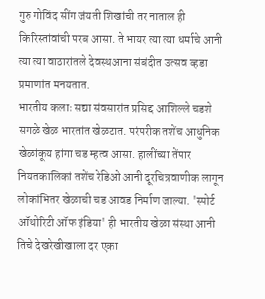गुरु गोविंद सींग जंयती शिखांची तर नाताल ही किरिस्तांवांची परब आसा. ते भायर त्या त्या धर्माचे आनी त्या त्या वाठारांतले देवस्थआना संबंदीत उत्सव व्हडा प्रमाणांत मनयतात.
भारतीय कलाः सद्या संवसारांत प्रसिद्द आशिल्ले चडशे सगळे खेळ भारतांत खेळटात. परंपरीक तशेंच आधुनिक खेळांकूय हांगा चड म्हत्व आसा. हालींच्या तेंपार नियतकालिकां तशेंच रेडिओ आनी दूरचित्रवाणीक लागून लोकांभितर खेळाची चड आवड निर्माण जाल्या. 'स्पोर्ट ऑथोरिटी ऑफ इंडिया' ही भारतीय खेळा संस्था आनी तिचे देखरेखीखाला दर एका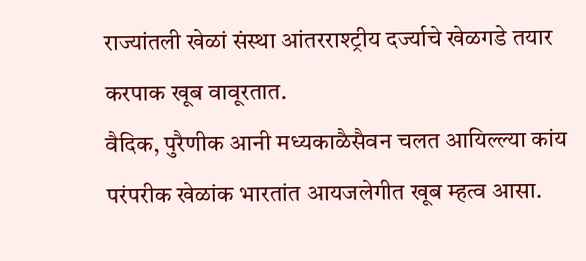राज्यांतली खेळां संस्था आंतरराश्ट्रीय दर्ज्याचे खेळगडे तयार करपाक खूब वावूरतात.
वैदिक, पुरैणीक आनी मध्यकाळैसैवन चलत आयिल्ल्या कांय परंपरीक खेळांक भारतांत आयजलेगीत खूब म्हत्व आसा.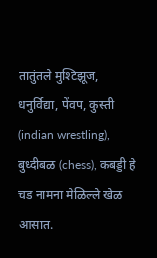तातुंतले मुश्टिझूज, धनुर्विद्या, पेंवप, कुस्ती (indian wrestling), बुध्दीबळ (chess), कबड्डी हे चड नामना मेळिल्ले खेळ आसात.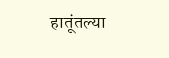हातूंतल्या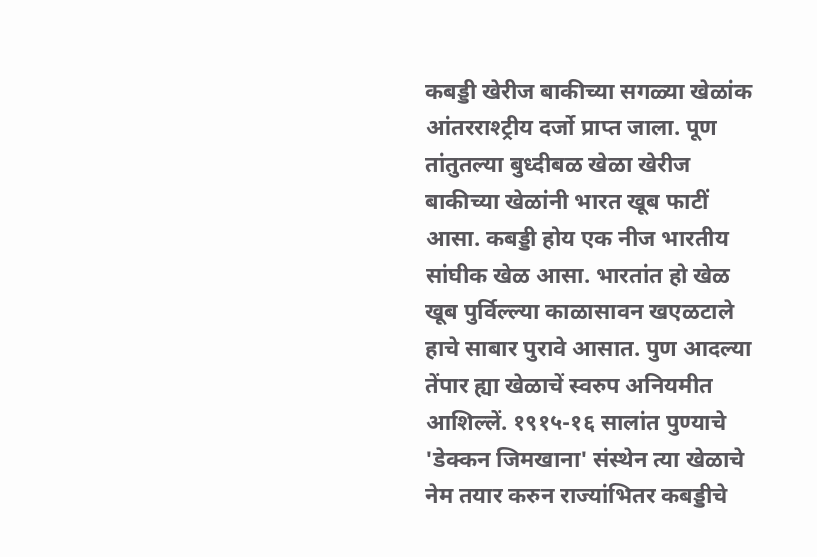कबड्डी खेरीज बाकीच्या सगळ्या खेळांक आंतरराश्ट्रीय दर्जो प्राप्त जाला. पूण तांतुतल्या बुध्दीबळ खेळा खेरीज बाकीच्या खेळांनी भारत खूब फाटीं आसा. कबड्डी होय एक नीज भारतीय सांघीक खेळ आसा. भारतांत हो खेळ खूब पुर्विल्ल्या काळासावन खएळटाले हाचे साबार पुरावे आसात. पुण आदल्या तेंपार ह्या खेळाचें स्वरुप अनियमीत आशिल्लें. १९१५-१६ सालांत पुण्याचे 'डेक्कन जिमखाना' संस्थेन त्या खेळाचे नेम तयार करुन राज्यांभितर कबड्डीचे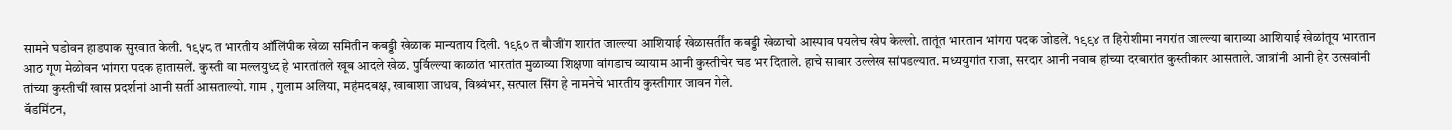सामने घडोवन हाडपाक सुरवात केली. १९५८ त भारतीय ऑलिंपीक खेळा समितीन कबड्डी खेळाक मान्यताय दिली. १९६० त बौजींग शारांत जाल्ल्या आशियाई खेळासर्तींत कबड्डी खेळाचो आस्पाव पयलेच खेप केल्लो. तातूंत भारतान भांगरा पदक जोडलें. १९९४ त हिरोशीमा नगरांत जाल्ल्या बाराव्या आशियाई खेळांतूय भारतान आठ गूण मेळोवन भांगरा पदक हातासलें. कुस्ती वा मल्लयुध्द हे भारतांतले खूब आदले खेळ. पुर्विल्ल्या काळांत भारतांत मुळाव्या शिक्षणा वांगडाच व्यायाम आनी कुस्तीचेर चड भर दिताले. हाचे साबार उल्लेख सांपडल्यात. मध्ययुगांत राजा, सरदार आनी नवाब हांच्या दरबारांत कुस्तीकार आसताले. जात्रांनी आनी हेर उत्सवांनी तांच्या कुस्तीचीं खास प्रदर्शनां आनी सर्ती आसताल्यो. गाम , गुलाम अलिया, महंमदबक्ष, खाबाशा जाधव, विश्र्वंभर, सत्पाल सिंग हे नामनेचे भारतीय कुस्तीगार जावन गेले.
बॅडमिंटन,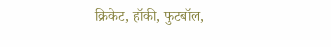क्रिकेट, हॉकी, फुटबॉल,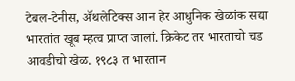टेबल-टेनीस, ॲथलेटिक्स आन हेर आधुनिक खेळांक सद्या भारतांत खूब म्हत्व प्राप्त जालां. क्रिकेट तर भारताचो चड आवडीचो खेळ. १९८३ त भारतान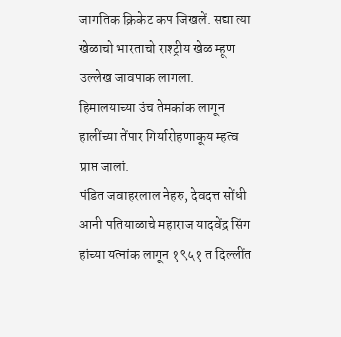जागतिक क्रिकेट कप जिखलें. सद्या त्या खेळाचो भारताचो राश्ट्रीय खेळ म्हूण उल्लेख जावपाक लागला. हिमालयाच्या उंच तेमकांक लागून हालींच्या तेंपार गिर्यारोहणाकूय म्हत्व प्राप्त जालां.
पंडित जवाहरलाल नेहरु, देवदत्त सोंधी आनी पतियाळाचे महाराज यादवेंद्र सिंग हांच्या यत्नांक लागून १९५१ त दिल्लींत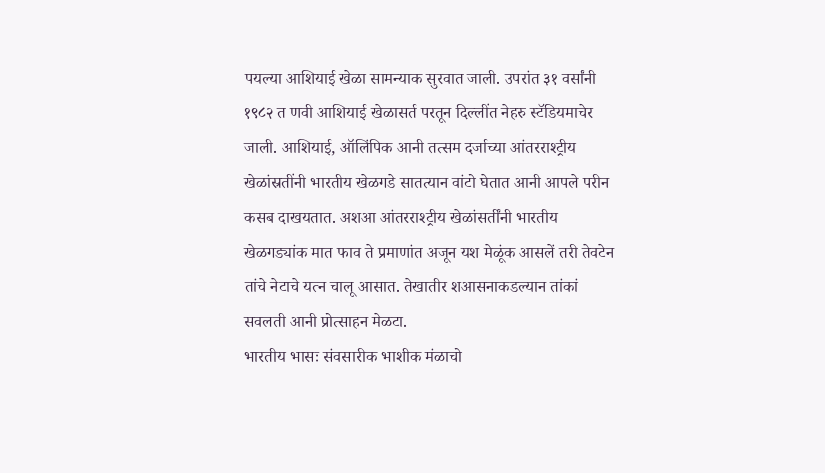पयल्या आशियाई खेळा सामन्याक सुरवात जाली. उपरांत ३१ वर्सांनी १९८२ त णवी आशियाई खेळासर्त परतून दिल्लींत नेहरु स्टॅडियमाचेर जाली. आशियाई, ऑलिंपिक आनी तत्सम दर्जाच्या आंतरराश्ट्रीय खेळांस्रतींनी भारतीय खेळगडे सातत्यान वांटो घेतात आनी आपले परीन कसब दाखयतात. अशआ आंतरराश्ट्रीय खेळांसर्तींनी भारतीय खेळगड्यांक मात फाव ते प्रमाणांत अजून यश मेळूंक आसलें तरी तेवटेन तांचे नेटाचे यत्न चालू आसात. तेखातीर शआसनाकडल्यान तांकां सवलती आनी प्रोत्साहन मेळटा.
भारतीय भासः संवसारीक भाशीक मंळाचो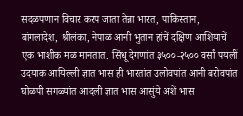सदळपणान विचार करप जाता तेन्ना भारत, पाकिस्तान, बांगलादेश, श्रीलंका, नेपाळ आनी भुतान हांचें दक्षिण आशियाचें एक भाशीक मळ मानतात. सिंधू देगणांत ३५००-२५०० वर्सां पयलीं उदयाक आयिल्ली ज्ञात भास ही भारतांत उलोवपांत आनी बरोवपांत घोळपी सगळ्यांत आदली ज्ञात भास आसुंये अशें भास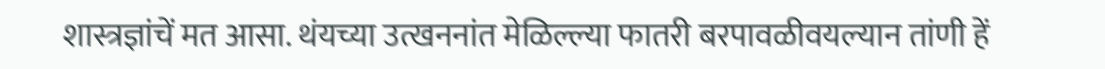शास्त्रज्ञांचें मत आसा. थंयच्या उत्खननांत मेळिल्ल्या फातरी बरपावळीवयल्यान तांणी हें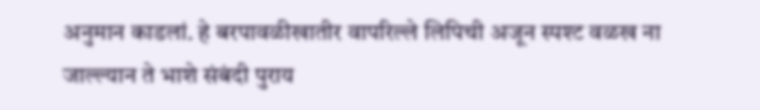अनुमान काडलां. हे बरपावळीखातीर वापरिल्ले लिपिची अजून स्पश्ट वळख ना जाल्ल्यान ते भाशे संबंदी पुराय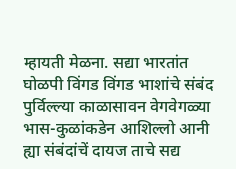म्हायती मेळना. सद्या भारतांत घोळपी विंगड विंगड भाशांचे संबंद पुर्विल्ल्या काळासावन वेगवेगळ्या भास-कुळांकडेन आशिल्लो आनी ह्या संबंदांचें दायज ताचे सद्य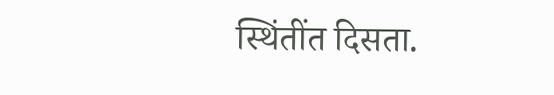स्थिंतींत दिसता.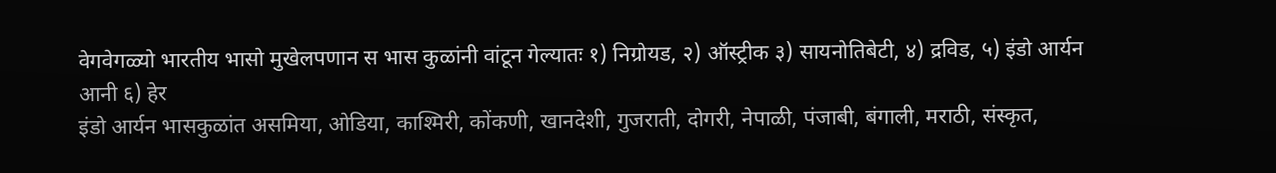वेगवेगळ्यो भारतीय भासो मुखेलपणान स भास कुळांनी वांटून गेल्यातः १) निग्रोयड, २) ऑस्ट्रीक ३) सायनोतिबेटी, ४) द्रविड, ५) इंडो आर्यन आनी ६) हेर
इंडो आर्यन भासकुळांत असमिया, ओडिया, काश्मिरी, कोंकणी, खानदेशी, गुजराती, दोगरी, नेपाळी, पंजाबी, बंगाली, मराठी, संस्कृत,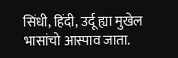सिंधी, हिंदी, उर्दू ह्या मुखेल भासांचो आस्पाव जाता.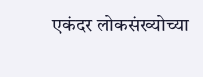एकंदर लोकसंख्योच्या